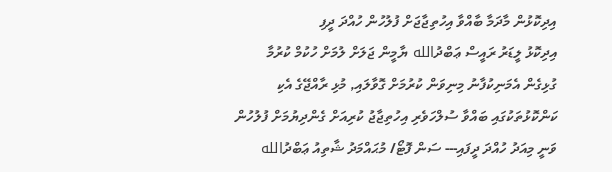އިދިކޮޅުން މާދަމާ ބާއްވާ އިހުތިޖާޖަށް ފުލުހުން ހުއްދަ ދީފި
އިދިކޮޅު ލީޑަރު ރައީސް ޢަބްދުالله ޔާމީން ޖަލަށް ލުމަށް ހުކުމް ކުރުމާ ގުޅިގެން އެމަނިކުފާނު މިނިވަން ކުރުމަށް ގޮވާލައި, މުޅި ރާއްޖޭގެ އެކި ކަންކޮޅުތަކުގައި ބައްވާ ސުލްހަވެރި އިހުތިޖާޖު ކުރިއަށް ގެންދިޔުމަށް ފުލުހުން ވަނީ މިއަދު ހުއްދަ ދީފައި--- ސަން ފޮޓޯ/ މުޙައްމަދު ޝާތިއު ޢަބްދުالله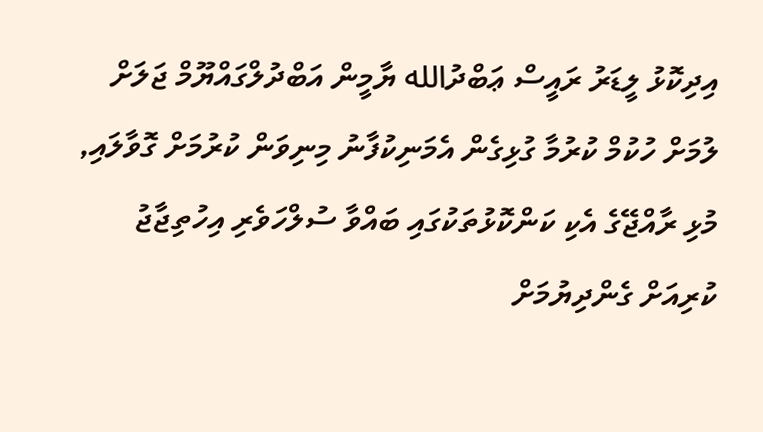އިދިކޮޅު ލީޑަރު ރައީސް ޢަބްދުالله ޔާމީން އަބްދުލްގައްޔޫމް ޖަލަށް ލުމަށް ހުކުމް ކުރުމާ ގުޅިގެން އެމަނިކުފާނު މިނިވަން ކުރުމަށް ގޮވާލައި, މުޅި ރާއްޖޭގެ އެކި ކަންކޮޅުތަކުގައި ބައްވާ ސުލްހަވެރި އިހުތިޖާޖު ކުރިއަށް ގެންދިޔުމަށް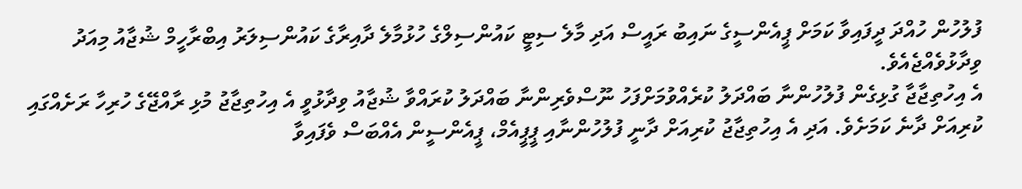ފުލުހުން ހުއްދަ ދީފައިވާ ކަމަށް ޕީއެންސީގެ ނައިބު ރައީސް އަދި މާލެ ސިޓީ ކައުންސިލްގެ ހުޅުމާލެ ދާއިރާގެ ކައުންސިލަރު އިބްރާހީމް ޝުޖާއު މިއަދު ވިދާޅުވެއްޖެއެވެ.
އެ އިހުތިޖާޖާ ގުޅިގެން ފުލުހުންނާ ބައްދަލު ކުރެއްވުމަށްފަހު ނޫސްވެރިންނާ ބައްދަލު ކުރައްވާ ޝުޖާއު ވިދާޅުވީ އެ އިހުތިޖާޖު މުޅި ރާއްޖޭގެ ހުރިހާ ރަށެއްގައި ކުރިއަށް ދާނެ ކަމަށެވެ. އަދި އެ އިހުތިޖާޖު ކުރިއަށް ދާނީ ފުލުހުންނާއި ޕީޕީއެމް، ޕީއެންސީން އެއްބަސް ވެފައިވާ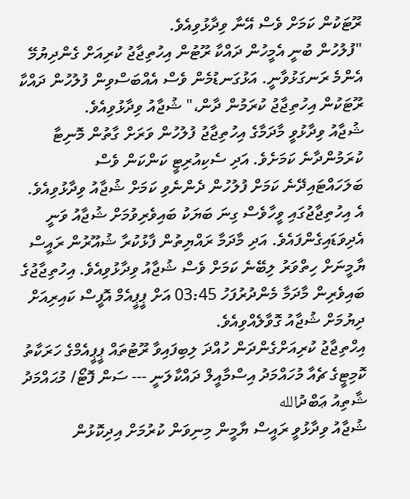ރޫޓަކުން ކަމަށް ވެސް އޭނާ ވިދާޅުވިއެވެ.
"ފުލުހުން ބުނީ އެމީހުން ދައްކާ ރޫޓުން އިހުތިޖާޖު ކުރިއަށް ގެންދިޔުމޭ އެންމެ ރަނގަޅުވާނީ. އަޅުގަނޑުމެން ވެސް އެއްބަސްވިން ފުލުހުން ދައްކާ ރޫޓަކުން އިހުތިޖާޖު ކުރަމުން ދާން،" ޝުޖާއު ވިދާޅުވިއެވެ.
ޝުޖާއު ވިދާޅުވީ މާދަމާގެ އިހުތިޖާޖު ފުލުހުން ވަރަށް ގާތުން މޮނިޓާ ކުރަމުންދާނެ ކަމަށެވެ. އަދި ސެކިއުރިޓީ ކަންކަން ވެސް ބަލަހައްޓައިދޭނެ ކަމަށް ފުލުހުން ދެންނެވި ކަމަށް ޝުޖާއު ވިދާޅުވިއެވެ.
އެ އިހުތިޖާޖުގައި ވީހާވެސް ގިނަ ބަޔަކު ބައިވެރިވުމަށް ޝުޖާއު ވަނީ އެދިވަޑައިގެންފައެވެ. އަދި މާދަމާ ރައްޔިތުން ފާޅުކުރާ ޝުއޫރުން ރައީސް ޔާމީނަށް ހިތްވަރު ލިބޭނެ ކަމަށް ވެސް ޝުޖާއު ވިދާޅުވިއެވެ. އިހުތިޖާޖުގެ ބައިވެރިން މާދަމާ މެންދުރުފަހު 03:45 އަށް ޕީޕީއެމް އޮފީސް ކައިރިއަށް ދިޔުމަށް ޝުޖާއު ގޮވާލެއްވިއެވެ.
އިހްތިޖާޖު ކުރިއަށްގެންދަން ހުއްދަ ލިބިފައިވާ ރޫޓުތައް ޕީޕީއެމްގެ ހަރަކާތު ކޮމިޓީގެ ޗެއާ މުހައްމަދު އިސްމާއީލް ދައްކާލަނީ --- ސަން ފޮޓޯ/ މުޙައްމަދު ޝާތިއު ޢަބްދުالله
ޝުޖާއު ވިދާޅުވީ ރައީސް ޔާމީން މިނިވަން ކުރުމަށް އިދިކޮޅުން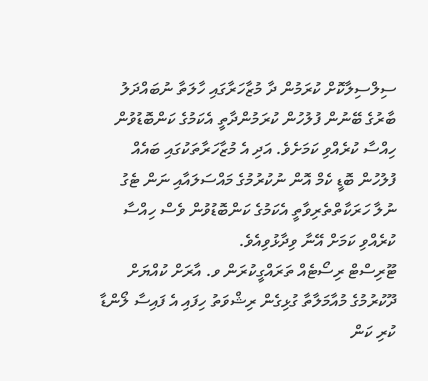ސިލްސިލާކޮށް ކުރަމުން ދާ މުޒާހަރާގައި ހާލަތާ ނުބައްދަލު ބާރުގެ ބޭނުން ފުލުހުން ކުރަމުންދާތީ އެކަމުގެ ކަންބޮޑުވުން ހިއްސާ ކުރެއްވި ކަމަށެވެ. އަދި އެ މުޒާހަރާތަކުގައި ބައެއް ފުލުހުން ބޮޑީ ކެމް އޮން ނުކުރުމުގެ މައްސަލައާއި ނަން ޓެގު ނުލާ ހަރަކާތްތެރިވާތީ އެކަމުގެ ކަންބޮޑުވުން ވެސް ހިއްސާ ކުރެއްވި ކަމަށް އޭނާ ވިދާޅުވިއެވެ.
ޓޫރިސްޓް ރިސޯޓެއް ތަރައްގީކުރަން ވ. އާރަށް ކުއްޔަށް ދޫކުރުމުގެ މުއާމަލާތާ ގުޅިގެން ރިޝްވަތު ހިފައި އެ ފައިސާ ލޯންޑާ ކުރި ކަން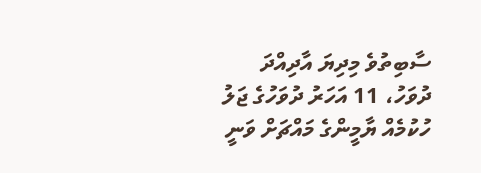ސާބިތުވެ މިދިޔަ އާދިއްދަ ދުވަހު، 11 އަހަރު ދުވަހުގެ ޖަލު ހުކުމެއް ޔާމީންގެ މައްޗަށް ވަނީ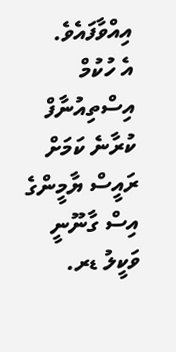އިއްވާފައެވެ.
އެ ހުކުމް އިސްތިއުނާފް ކުރާނެ ކަމަށް ރައީސް ޔާމީންގެ އިސް ގާނޫނީ ވަކީލު ޑރ.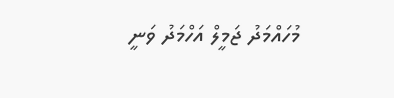މުހައްމަދު ޖަމީލް އަހްމަދު ވަނީ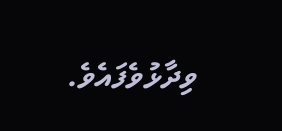ވިދާޅުވެފައެވެ.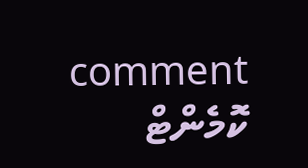comment ކޮމެންޓް